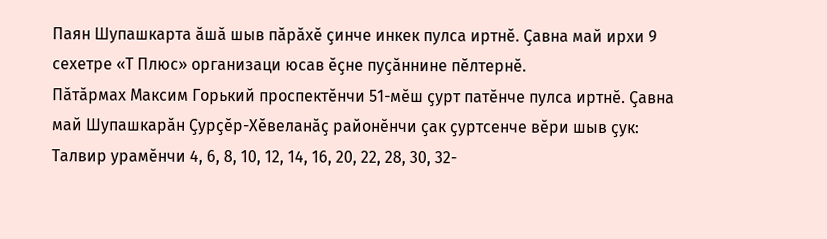Паян Шупашкарта ӑшӑ шыв пӑрӑхӗ ҫинче инкек пулса иртнӗ. Ҫавна май ирхи 9 сехетре «Т Плюс» организаци юсав ӗҫне пуҫӑннине пӗлтернӗ.
Пӑтӑрмах Максим Горький проспектӗнчи 51-мӗш ҫурт патӗнче пулса иртнӗ. Ҫавна май Шупашкарӑн Ҫурҫӗр-Хӗвеланӑҫ районӗнчи ҫак ҫуртсенче вӗри шыв ҫук:
Талвир урамӗнчи 4, 6, 8, 10, 12, 14, 16, 20, 22, 28, 30, 32-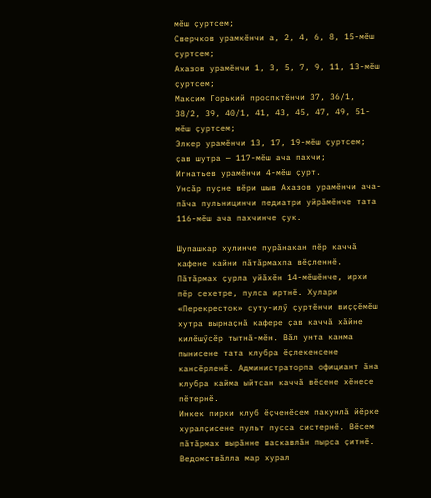мӗш ҫуртсем;
Сверчков урамкӗнчи а, 2, 4, 6, 8, 15-мӗш ҫуртсем;
Ахазов урамӗнчи 1, 3, 5, 7, 9, 11, 13-мӗш ҫуртсем;
Максим Горький проспктӗнчи 37, 36/1, 38/2, 39, 40/1, 41, 43, 45, 47, 49, 51-мӗш ҫуртсем;
Элкер урамӗнчи 13, 17, 19-мӗш ҫуртсем; ҫав шутра — 117-мӗш ача пахчи;
Игнатьев урамӗнчи 4-мӗш ҫурт.
Унсӑр пуҫне вӗри шыв Ахазов урамӗнчи ача-пӑча пульницинчи педиатри уйрӑмӗнче тата 116-мӗш ача пахчинче ҫук.

Шупашкар хулинче пурӑнакан пӗр каччӑ кафене кайни пӑтӑрмахпа вӗҫленнӗ.
Пӑтӑрмах ҫурла уйӑхӗн 14-мӗшӗнче, ирхи пӗр сехетре, пулса иртнӗ. Хулари «Перекресток» суту-илӳ ҫуртӗнчи виҫҫӗмӗш хутра вырнаҫнӑ кафере ҫав каччӑ хӑйне килӗшӳсӗр тытнӑ-мӗн. Вӑл унта канма пынисене тата клубра ӗҫлекенсене кансӗрленӗ. Администраторпа официант ӑна клубра кайма ыйтсан каччӑ вӗсене хӗнесе пӗтернӗ.
Инкек пирки клуб ӗҫченӗсем пакунлӑ йӗрке хуралҫисене пульт пусса систернӗ. Вӗсем пӑтӑрмах вырӑнне васкавлӑн пырса ҫитнӗ.
Ведомствӑлла мар хурал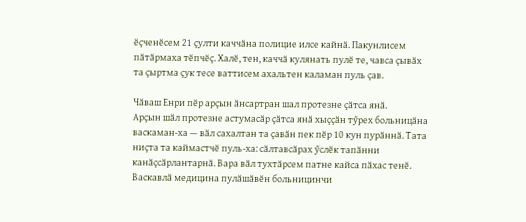ӗҫченӗсем 21 ҫулти каччӑна полицие илсе кайнӑ. Пакунлисем пӑтӑрмаха тӗпчӗҫ. Халӗ, тен, каччӑ кулянать пулӗ те, чавса ҫывӑх та ҫыртма ҫук тесе ваттисем ахальтен каламан пуль ҫав.

Чӑваш Енри пӗр арҫын ӑнсартран шал протезне ҫӑтса янӑ.
Арҫын шӑл протезне астумасӑр ҫӑтса янӑ хыҫҫӑн тӳрех больницӑна васкаман-ха — вӑл сахалтан та ҫавӑн пек пӗр 10 кун пурӑннӑ. Тата ниҫта та каймастчӗ пуль-ха: сӑлтавсӑрах ӳслӗк тапӑнни канӑҫсӑрлантарнӑ. Вара вӑл тухтӑрсем патне кайса пӑхас тенӗ.
Васкавлӑ медицина пулӑшӑвӗн больницинчи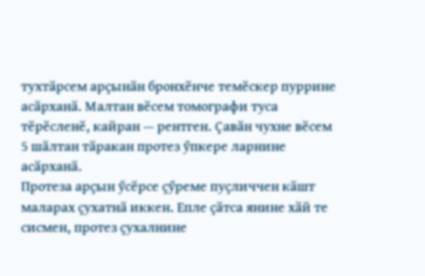тухтӑрсем арҫынӑн бронхӗнче темӗскер пуррине асӑрханӑ. Малтан вӗсем томографи туса тӗрӗсленӗ, кайран — рентген. Ҫавӑн чухне вӗсем 5 шӑлтан тӑракан протез ӳпкере ларнине асӑрханӑ.
Протеза арҫын ӳсӗрсе ҫӳреме пуҫличчен кӑшт маларах ҫухатнӑ иккен. Епле ҫӑтса янине хӑй те сисмен, протез ҫухалнине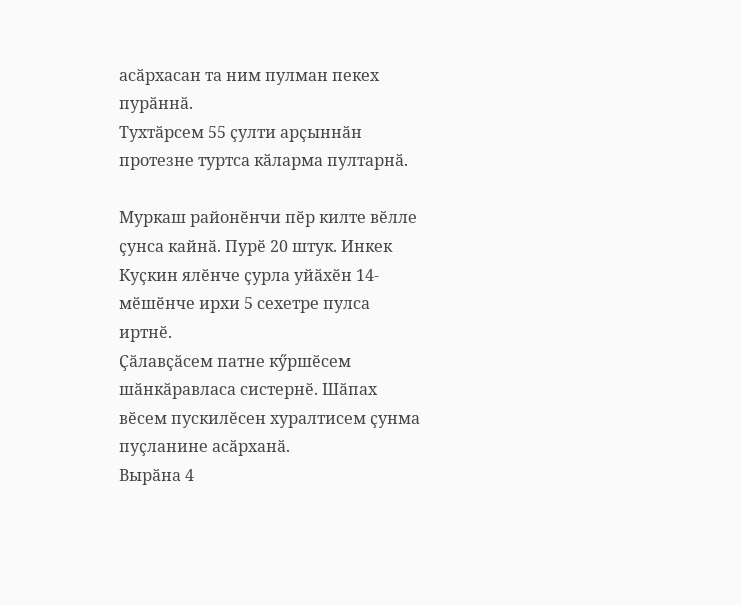асӑрхасан та ним пулман пекех пурӑннӑ.
Тухтӑрсем 55 ҫулти арҫыннӑн протезне туртса кӑларма пултарнӑ.

Муркаш районӗнчи пӗр килте вӗлле ҫунса кайнӑ. Пурӗ 20 штук. Инкек Куҫкин ялӗнче ҫурла уйӑхӗн 14-мӗшӗнче ирхи 5 сехетре пулса иртнӗ.
Ҫӑлавҫӑсем патне кӳршӗсем шӑнкӑравласа систернӗ. Шӑпах вӗсем пускилӗсен хуралтисем ҫунма пуҫланине асӑрханӑ.
Вырӑна 4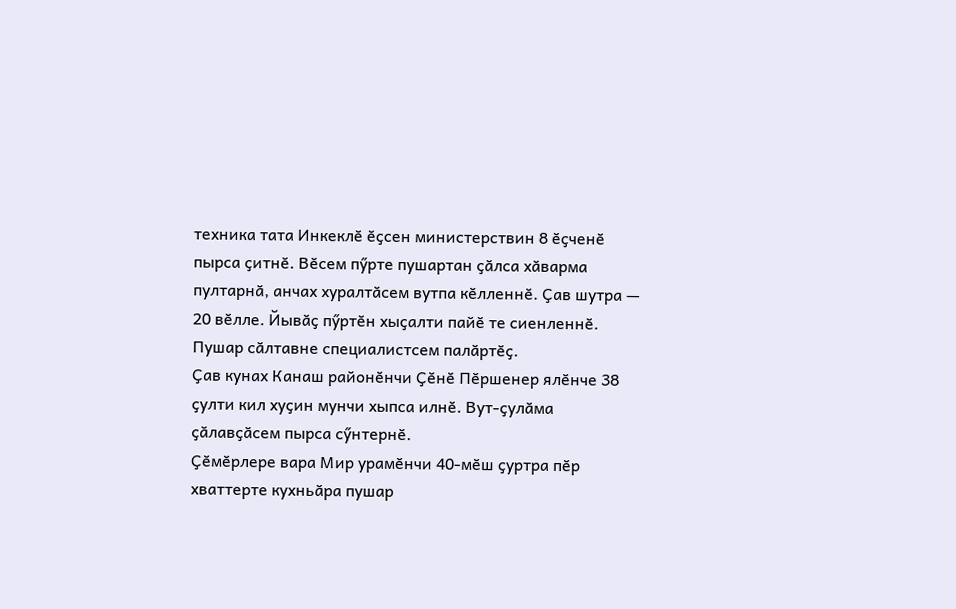техника тата Инкеклӗ ӗҫсен министерствин 8 ӗҫченӗ пырса ҫитнӗ. Вӗсем пӳрте пушартан ҫӑлса хӑварма пултарнӑ, анчах хуралтӑсем вутпа кӗлленнӗ. Ҫав шутра — 20 вӗлле. Йывӑҫ пӳртӗн хыҫалти пайӗ те сиенленнӗ.
Пушар сӑлтавне специалистсем палӑртӗҫ.
Ҫав кунах Канаш районӗнчи Ҫӗнӗ Пӗршенер ялӗнче 38 ҫулти кил хуҫин мунчи хыпса илнӗ. Вут-ҫулӑма ҫӑлавҫӑсем пырса сӳнтернӗ.
Ҫӗмӗрлере вара Мир урамӗнчи 40-мӗш ҫуртра пӗр хваттерте кухньӑра пушар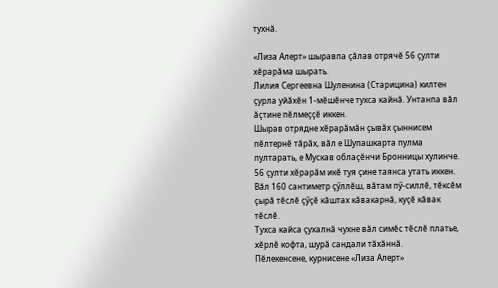тухнӑ.

«Лиза Алерт» шыравпа ҫӑлав отрячӗ 56 ҫулти хӗрарӑма шырать.
Лилия Сергеевна Шуленина (Старицина) килтен ҫурла уйӑхӗн 1-мӗшӗнче тухса кайнӑ. Унтанпа вӑл ӑҫтине пӗлмеҫҫӗ иккен.
Шырав отрядне хӗрарӑмӑн ҫывӑх ҫыннисем пӗлтернӗ тӑрӑх, вӑл е Шупашкарта пулма пултарать, е Мускав облаҫӗнчи Бронницы хулинче.
56 ҫулти хӗрарӑм икӗ туя ҫине таянса утать иккен. Вӑл 160 сантиметр ҫӳллӗш, вӑтам пӳ-силлӗ, тӗксӗм ҫырӑ тӗслӗ ҫӳҫӗ кӑштах кӑвакарнӑ, куҫӗ кӑвак тӗслӗ.
Тухса кайса ҫухалнӑ чухне вӑл симӗс тӗслӗ платье, хӗрлӗ кофта, шурӑ сандали тӑхӑннӑ.
Пӗлекенсене, курнисене «Лиза Алерт»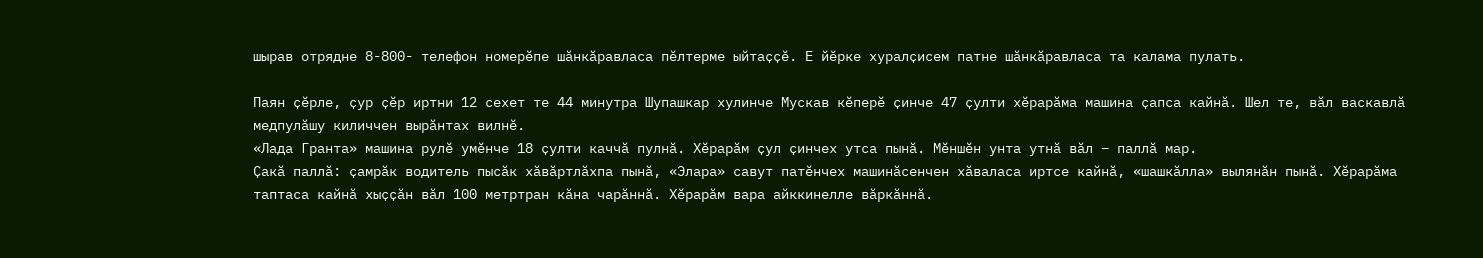шырав отрядне 8-800- телефон номерӗпе шӑнкӑравласа пӗлтерме ыйтаҫҫӗ. Е йӗрке хуралҫисем патне шӑнкӑравласа та калама пулать.

Паян ҫӗрле, ҫур ҫӗр иртни 12 сехет те 44 минутра Шупашкар хулинче Мускав кӗперӗ ҫинче 47 ҫулти хӗрарӑма машина ҫапса кайнӑ. Шел те, вӑл васкавлӑ медпулӑшу киличчен вырӑнтах вилнӗ.
«Лада Гранта» машина рулӗ умӗнче 18 ҫулти каччӑ пулнӑ. Хӗрарӑм ҫул ҫинчех утса пынӑ. Мӗншӗн унта утнӑ вӑл – паллӑ мар.
Ҫакӑ паллӑ: ҫамрӑк водитель пысӑк хӑвӑртлӑхпа пынӑ, «Элара» савут патӗнчех машинӑсенчен хӑваласа иртсе кайнӑ, «шашкӑлла» вылянӑн пынӑ. Хӗрарӑма таптаса кайнӑ хыҫҫӑн вӑл 100 метртран кӑна чарӑннӑ. Хӗрарӑм вара айккинелле вӑркӑннӑ.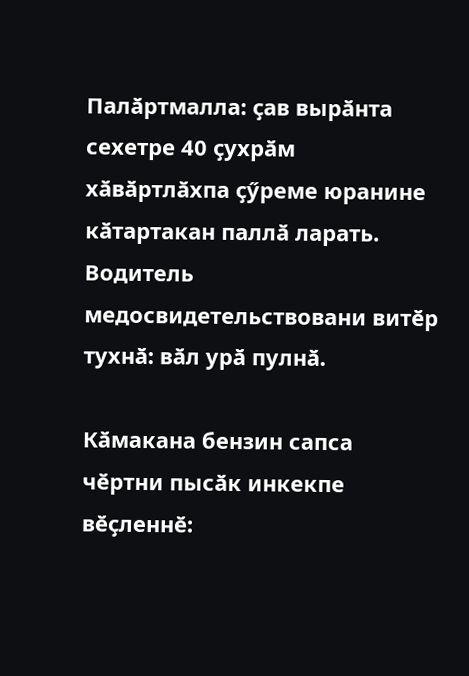Палӑртмалла: ҫав вырӑнта сехетре 40 ҫухрӑм хӑвӑртлӑхпа ҫӳреме юранине кӑтартакан паллӑ ларать. Водитель медосвидетельствовани витӗр тухнӑ: вӑл урӑ пулнӑ.

Кӑмакана бензин сапса чӗртни пысӑк инкекпе вӗҫленнӗ: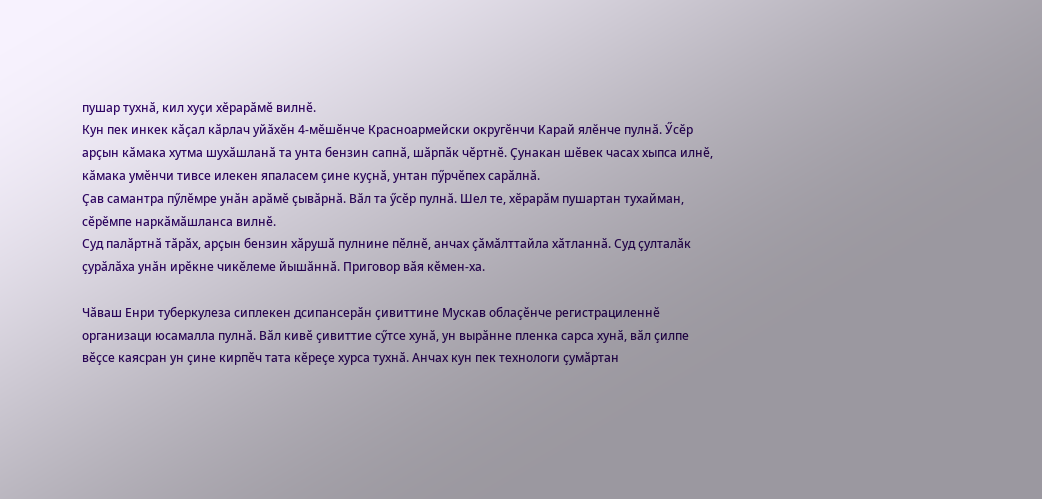пушар тухнӑ, кил хуҫи хӗрарӑмӗ вилнӗ.
Кун пек инкек кӑҫал кӑрлач уйӑхӗн 4-мӗшӗнче Красноармейски округӗнчи Карай ялӗнче пулнӑ. Ӳсӗр арҫын кӑмака хутма шухӑшланӑ та унта бензин сапнӑ, шӑрпӑк чӗртнӗ. Ҫунакан шӗвек часах хыпса илнӗ, кӑмака умӗнчи тивсе илекен япаласем ҫине куҫнӑ, унтан пӳрчӗпех сарӑлнӑ.
Ҫав самантра пӳлӗмре унӑн арӑмӗ ҫывӑрнӑ. Вӑл та ӳсӗр пулнӑ. Шел те, хӗрарӑм пушартан тухайман, сӗрӗмпе наркӑмӑшланса вилнӗ.
Суд палӑртнӑ тӑрӑх, арҫын бензин хӑрушӑ пулнине пӗлнӗ, анчах ҫӑмӑлттайла хӑтланнӑ. Суд ҫулталӑк ҫурӑлӑха унӑн ирӗкне чикӗлеме йышӑннӑ. Приговор вӑя кӗмен-ха.

Чӑваш Енри туберкулеза сиплекен дсипансерӑн ҫивиттине Мускав облаҫӗнче регистрациленнӗ организаци юсамалла пулнӑ. Вӑл кивӗ ҫивиттие сӳтсе хунӑ, ун вырӑнне пленка сарса хунӑ, вӑл ҫилпе вӗҫсе каясран ун ҫине кирпӗч тата кӗреҫе хурса тухнӑ. Анчах кун пек технологи ҫумӑртан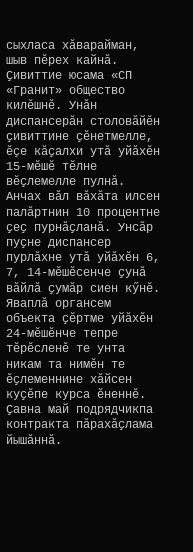сыхласа хӑварайман, шыв пӗрех кайнӑ.
Ҫивиттие юсама «СП «Гранит» общество килӗшнӗ. Унӑн диспансерӑн столовӑйӗн ҫивиттине ҫӗнетмелле, ӗҫе кӑҫалхи утӑ уйӑхӗн 15-мӗшӗ тӗлне вӗҫлемелле пулнӑ. Анчах вӑл вӑхӑта илсен палӑртнин 10 процентне ҫеҫ пурнӑҫланӑ. Унсӑр пуҫне диспансер пурлӑхне утӑ уйӑхӗн 6, 7, 14-мӗшӗсенче ҫунӑ вӑйлӑ ҫумӑр сиен кӳнӗ.
Яваплӑ органсем объекта ҫӗртме уйӑхӗн 24-мӗшӗнче тепре тӗрӗсленӗ те унта никам та нимӗн те ӗҫлеменнине хӑйсен куҫӗпе курса ӗненнӗ. Ҫавна май подрядчикпа контракта пӑрахӑҫлама йышӑннӑ.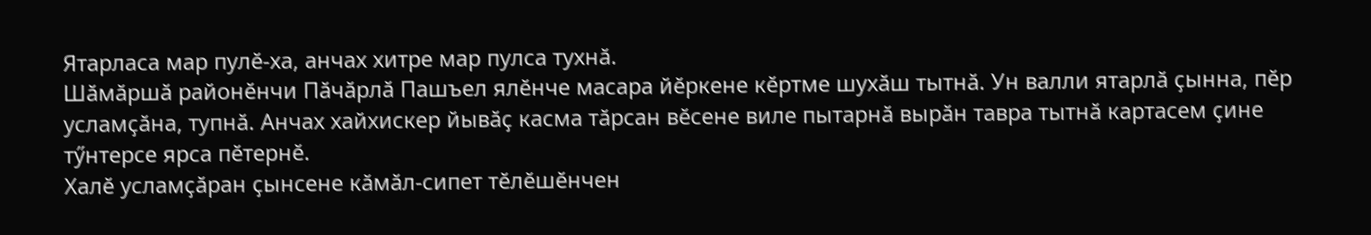Ятарласа мар пулӗ-ха, анчах хитре мар пулса тухнӑ.
Шӑмӑршӑ районӗнчи Пӑчӑрлӑ Пашъел ялӗнче масара йӗркене кӗртме шухӑш тытнӑ. Ун валли ятарлӑ ҫынна, пӗр усламҫӑна, тупнӑ. Анчах хайхискер йывӑҫ касма тӑрсан вӗсене виле пытарнӑ вырӑн тавра тытнӑ картасем ҫине тӳнтерсе ярса пӗтернӗ.
Халӗ усламҫӑран ҫынсене кӑмӑл-сипет тӗлӗшӗнчен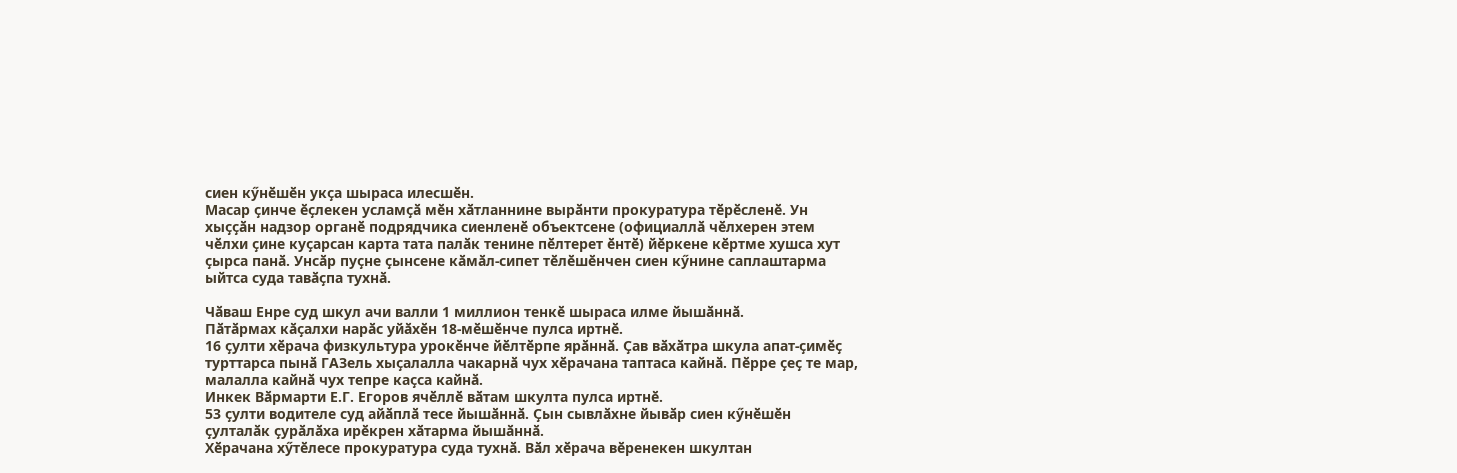сиен кӳнӗшӗн укҫа шыраса илесшӗн.
Масар ҫинче ӗҫлекен усламҫӑ мӗн хӑтланнине вырӑнти прокуратура тӗрӗсленӗ. Ун хыҫҫӑн надзор органӗ подрядчика сиенленӗ объектсене (официаллӑ чӗлхерен этем чӗлхи ҫине куҫарсан карта тата палӑк тенине пӗлтерет ӗнтӗ) йӗркене кӗртме хушса хут ҫырса панӑ. Унсӑр пуҫне ҫынсене кӑмӑл-сипет тӗлӗшӗнчен сиен кӳнине саплаштарма ыйтса суда тавӑҫпа тухнӑ.

Чӑваш Енре суд шкул ачи валли 1 миллион тенкӗ шыраса илме йышӑннӑ.
Пӑтӑрмах кӑҫалхи нарӑс уйӑхӗн 18-мӗшӗнче пулса иртнӗ.
16 ҫулти хӗрача физкультура урокӗнче йӗлтӗрпе ярӑннӑ. Ҫав вӑхӑтра шкула апат-ҫимӗҫ турттарса пынӑ ГАЗель хыҫалалла чакарнӑ чух хӗрачана таптаса кайнӑ. Пӗрре ҫеҫ те мар, малалла кайнӑ чух тепре каҫса кайнӑ.
Инкек Вӑрмарти Е.Г. Егоров ячӗллӗ вӑтам шкулта пулса иртнӗ.
53 ҫулти водителе суд айӑплӑ тесе йышӑннӑ. Ҫын сывлӑхне йывӑр сиен кӳнӗшӗн ҫулталӑк ҫурӑлӑха ирӗкрен хӑтарма йышӑннӑ.
Хӗрачана хӳтӗлесе прокуратура суда тухнӑ. Вӑл хӗрача вӗренекен шкултан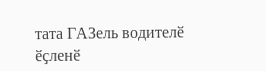тата ГАЗель водителӗ ӗҫленӗ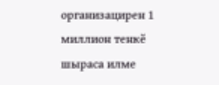организацирен 1 миллион тенкӗ шыраса илме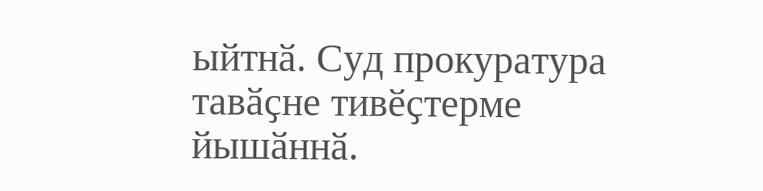ыйтнӑ. Суд прокуратура тавӑҫне тивӗҫтерме йышӑннӑ.